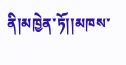ནི།མཁྱེན་ཏོ།།མཁས་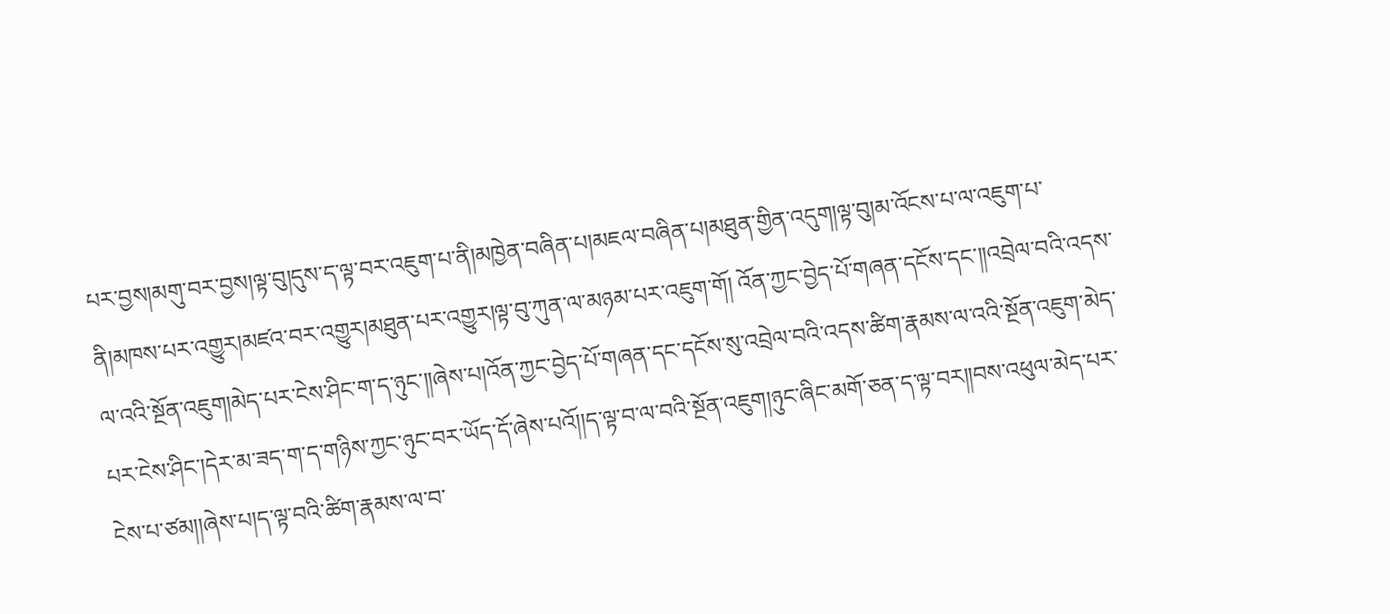པར་བྱས།མགུ་བར་བྱས།ལྟ་བུ།དུས་ད་ལྟ་བར་འཇུག་པ་ནི།མཁྱེན་བཞིན་པ།མཇལ་བཞིན་པ།མཐུན་གྱིན་འདུག།ལྟ་བུ།མ་འོངས་པ་ལ་འཇུག་པ་ནི།མཁས་པར་འགྱུར།མཛའ་བར་འགྱུར།མཐུན་པར་འགྱུར།ལྟ་བུ་ཀུན་ལ་མཉམ་པར་འཇུག་གོ། འོན་ཀྱང་བྱེད་པོ་གཞན་དངོས་དང་།།འབྲེལ་བའི་འདས་ལ་འའི་སྔོན་འཇུག།མེད་པར་ངེས་ཤིང་ག་ད་ཉུང་།།ཞེས་པ།འོན་ཀྱང་བྱེད་པོ་གཞན་དང་དངོས་སུ་འབྲེལ་བའི་འདས་ཚིག་རྣམས་ལ་འའི་སྔོན་འཇུག་མེད་པར་ངེས་ཤིང་།དེར་མ་ཟད་ག་ད་གཉིས་ཀྱང་ཉུང་བར་ཡོད་དོ་ཞེས་པའོ།།ད་ལྟ་བ་ལ་བའི་སྔོན་འཇུག།ཉུང་ཞིང་མགོ་ཅན་ད་ལྟ་བར།།བས་འཕུལ་མེད་པར་ངེས་པ་ཙམ།།ཞེས་པ།ད་ལྟ་བའི་ཚིག་རྣམས་ལ་བ་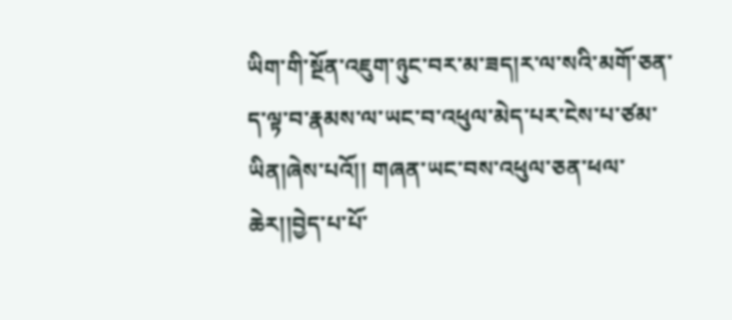ཡིག་གི་སྔོན་འཇུག་ཉུང་བར་མ་ཟད།ར་ལ་སའི་མགོ་ཅན་ད་ལྟ་བ་རྣམས་ལ་ཡང་བ་འཕུལ་མེད་པར་ངེས་པ་ཙམ་ཡིན།ཞེས་པའོ།། གཞན་ཡང་བས་འཕུལ་ཅན་ཕལ་ཆེར།།བྱེད་པ་པོ་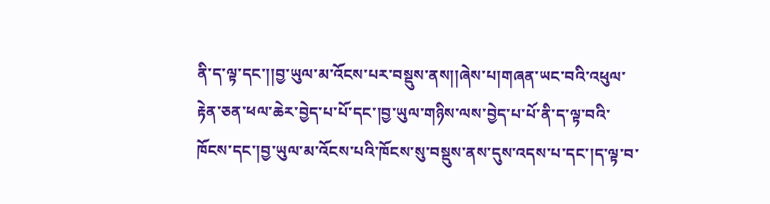ནི་ད་ལྟ་དང་།།བྱ་ཡུལ་མ་འོངས་པར་བསྡུས་ནས།།ཞེས་པ།གཞན་ཡང་བའི་འཕུལ་རྟེན་ཅན་ཕལ་ཆེར་བྱེད་པ་པོ་དང་།བྱ་ཡུལ་གཉིས་ལས་བྱེད་པ་པོ་ནི་ད་ལྟ་བའི་ཁོངས་དང་།བྱ་ཡུལ་མ་འོངས་པའི་ཁོངས་སུ་བསྡུས་ནས་དུས་འདས་པ་དང་།ད་ལྟ་བ་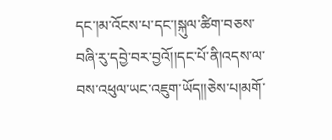དང་།མ་འོངས་པ་དང་།སྐུལ་ཚིག་བཅས་བཞི་རུ་དབྱེ་བར་བྱའོ།།དང་པོ་ནི།འདས་ལ་བས་འཕུལ་ཡང་འཇུག་ཡོད།།ཅེས་པ།མགོ་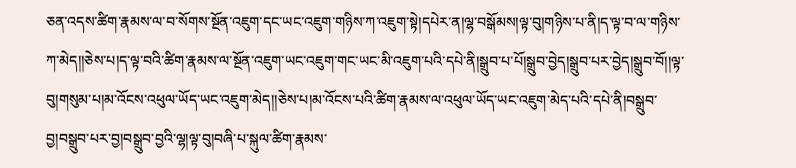ཅན་འདས་ཚིག་རྣམས་ལ་བ་སོགས་སྔོན་འཇུག་དང་ཡང་འཇུག་གཉིས་ཀ་འཇུག་སྟེ།དཔེར་ན།ལྷ་བསྒོམས།ལྟ་བུ།གཉིས་པ་ནི།ད་ལྟ་བ་ལ་གཉིས་ཀ་མེད།།ཅེས་པ།ད་ལྟ་བའི་ཚིག་རྣམས་ལ་སྔོན་འཇུག་ཡང་འཇུག་གང་ཡང་མི་འཇུག་པའི་དཔེ་ནི།སྒྲུབ་པ་པོ།སྒྲུབ་བྱེད།སྒྲུབ་པར་བྱེད།སྒྲུབ་བོ།།ལྟ་བུ།གསུམ་པ།མ་འོངས་འཕུལ་ཡོད་ཡང་འཇུག་མེད།།ཅེས་པ།མ་འོངས་པའི་ཚིག་རྣམས་ལ་འཕུལ་ཡོད་ཡང་འཇུག་མེད་པའི་དཔེ་ནི།བསྒྲུབ་བྱ།བསྒྲུབ་པར་བྱ།བསྒྲུབ་བྱའི་ལྷ།ལྟ་བུ།བཞི་པ་སྐུལ་ཚིག་རྣམས་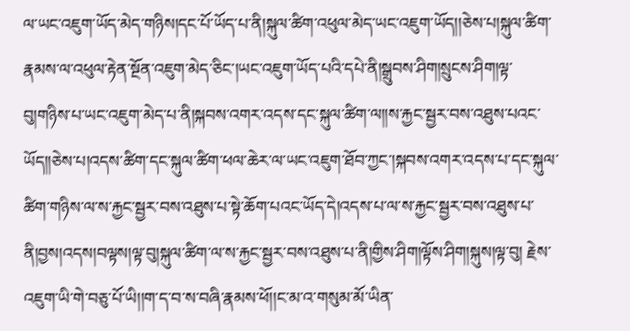ལ་ཡང་འཇུག་ཡོད་མེད་གཉིས།དང་པོ་ཡོད་པ་ནི།སྐུལ་ཚིག་འཕུལ་མེད་ཡང་འཇུག་ཡོད།།ཅེས་པ།སྐུལ་ཚིག་རྣམས་ལ་འཕུལ་རྟེན་སྔོན་འཇུག་མེད་ཅིང་།ཡང་འཇུག་ཡོད་པའི་དཔེ་ནི།སྒྲུབས་ཤིག།སྲུངས་ཤིག།ལྟ་བུ།གཉིས་པ་ཡང་འཇུག་མེད་པ་ནི།སྐབས་འགར་འདས་དང་སྐུལ་ཚིག་ལ།།ས་རྐྱང་སྦྱར་བས་འཐུས་པའང་ཡོད།།ཅེས་པ།འདས་ཚིག་དང་སྐུལ་ཚིག་ཕལ་ཆེར་ལ་ཡང་འཇུག་ཐོབ་ཀྱང་།སྐབས་འགར་འདས་པ་དང་སྐུལ་ཚིག་གཉིས་ལ་ས་རྐྱང་སྦྱར་བས་འཐུས་པ་སྟེ་ཆོག་པའང་ཡོད་དེ།འདས་པ་ལ་ས་རྐྱང་སྦྱར་བས་འཐུས་པ་ནི།བྱས།འདས།བལྟས།ལྟ་བུ།སྐུལ་ཚིག་ལ་ས་རྐྱང་སྦྱར་བས་འཐུས་པ་ནི།གྱིས་ཤིག།ལྟོས་ཤིག།སྐུས།ལྟ་བུ། རྗེས་འཇུག་ཡི་གེ་བཅུ་པོ་ཡི།།ག་ད་བ་ས་བཞི་རྣམས་ཕོ།།ང་མ་འ་གསུམ་མོ་ཡིན་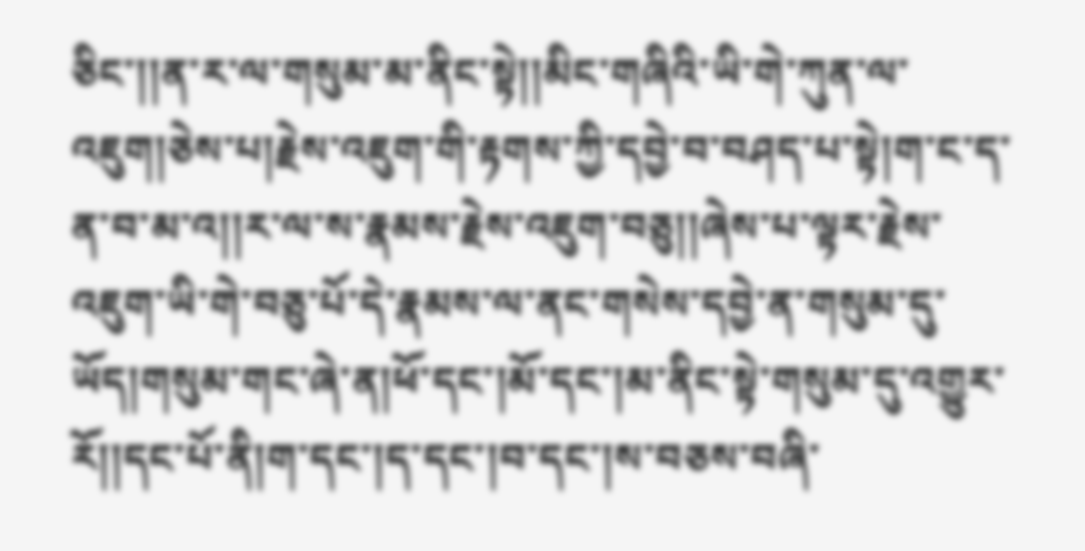ཅིང་།།ན་ར་ལ་གསུམ་མ་ནིང་སྟེ།།མིང་གཞིའི་ཡི་གེ་ཀུན་ལ་འཇུག།ཅེས་པ།རྗེས་འཇུག་གི་རྟགས་ཀྱི་དབྱེ་བ་བཤད་པ་སྟེ།ག་ང་ད་ན་བ་མ་འ།།ར་ལ་ས་རྣམས་རྗེས་འཇུག་བཅུ།།ཞེས་པ་ལྟར་རྗེས་འཇུག་ཡི་གེ་བཅུ་པོ་དེ་རྣམས་ལ་ནང་གསེས་དབྱེ་ན་གསུམ་དུ་ཡོད།གསུམ་གང་ཞེ་ན།ཕོ་དང་།མོ་དང་།མ་ནིང་སྟེ་གསུམ་དུ་འགྱུར་རོ།།དང་པོ་ནི།ག་དང་།ད་དང་།བ་དང་།ས་བཅས་བཞི་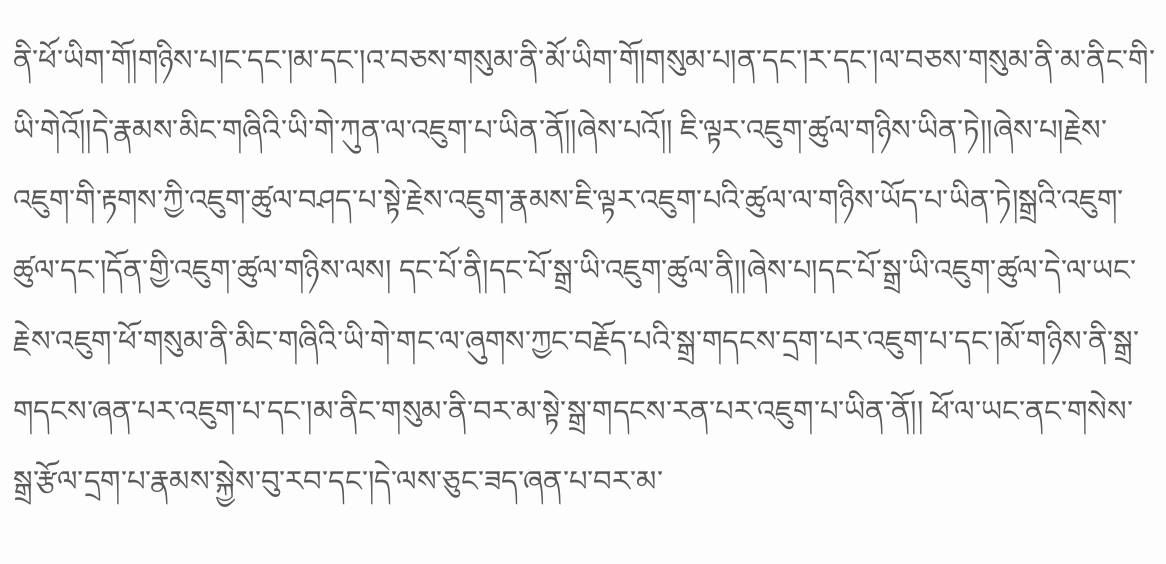ནི་ཕོ་ཡིག་གོ།གཉིས་པ།ང་དང་།མ་དང་།འ་བཅས་གསུམ་ནི་མོ་ཡིག་གོ།གསུམ་པ།ན་དང་།ར་དང་།ལ་བཅས་གསུམ་ནི་མ་ནིང་གི་ཡི་གེའོ།།དེ་རྣམས་མིང་གཞིའི་ཡི་གེ་ཀུན་ལ་འཇུག་པ་ཡིན་ནོ།།ཞེས་པའོ།། ཇི་ལྟར་འཇུག་ཚུལ་གཉིས་ཡིན་ཏེ།།ཞེས་པ།རྗེས་འཇུག་གི་རྟགས་ཀྱི་འཇུག་ཚུལ་བཤད་པ་སྟེ་རྗེས་འཇུག་རྣམས་ཇི་ལྟར་འཇུག་པའི་ཚུལ་ལ་གཉིས་ཡོད་པ་ཡིན་ཏེ།སྒྲའི་འཇུག་ཚུལ་དང་།དོན་གྱི་འཇུག་ཚུལ་གཉིས་ལས། དང་པོ་ནི།དང་པོ་སྒྲ་ཡི་འཇུག་ཚུལ་ནི།།ཞེས་པ།དང་པོ་སྒྲ་ཡི་འཇུག་ཚུལ་དེ་ལ་ཡང་རྗེས་འཇུག་ཕོ་གསུམ་ནི་མིང་གཞིའི་ཡི་གེ་གང་ལ་ཞུགས་ཀྱང་བརྗོད་པའི་སྒྲ་གདངས་དྲག་པར་འཇུག་པ་དང་།མོ་གཉིས་ནི་སྒྲ་གདངས་ཞན་པར་འཇུག་པ་དང་།མ་ནིང་གསུམ་ནི་བར་མ་སྟེ་སྒྲ་གདངས་རན་པར་འཇུག་པ་ཡིན་ནོ།། ཕོ་ལ་ཡང་ནང་གསེས་སྒྲ་རྩོལ་དྲག་པ་རྣམས་སྐྱེས་བུ་རབ་དང་།དེ་ལས་ཅུང་ཟད་ཞན་པ་བར་མ་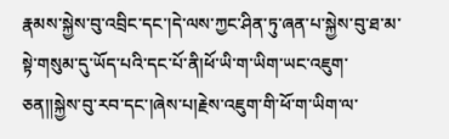རྣམས་སྐྱེས་བུ་འབྲིང་དང་།དེ་ལས་ཀྱང་ཤིན་ཏུ་ཞན་པ་སྐྱེས་བུ་ཐ་མ་སྟེ་གསུམ་དུ་ཡོད་པའི་དང་པོ་ནི།ཕོ་ཡི་ག་ཡིག་ཡང་འཇུག་ཅན།།སྐྱེས་བུ་རབ་དང་།ཞེས་པ།རྗེས་འཇུག་གི་ཕོ་ག་ཡིག་ལ་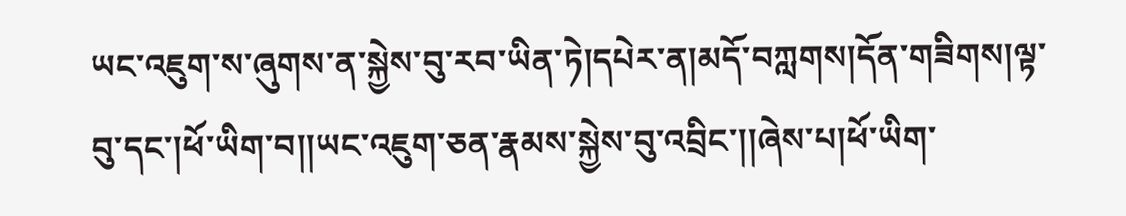ཡང་འཇུག་ས་ཞུགས་ན་སྐྱེས་བུ་རབ་ཡིན་ཏེ།དཔེར་ན།མདོ་བཀླགས།དོན་གཟིགས།ལྟ་བུ་དང་།ཕོ་ཡིག་བ།།ཡང་འཇུག་ཅན་རྣམས་སྐྱེས་བུ་འབྲིང་།།ཞེས་པ།ཕོ་ཡིག་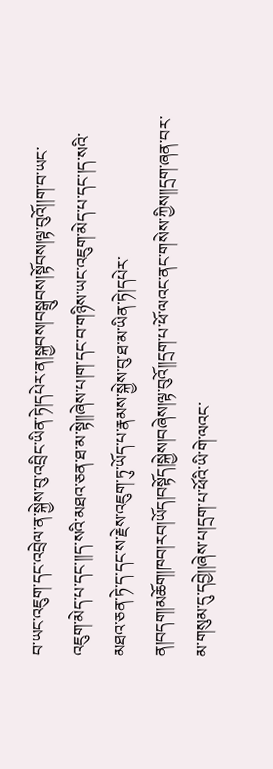བ་ཡང་འཇུག་དང་འབྲེལ་ན་སྐྱེས་བུ་འབྲིང་ཡིན་ཏེ།དཔེར་ན།སྐྱབས།བསྒྲུབས།སྟོབས།ལྟ་བུའོ།།ག་བ་ཡང་འཇུག་མེད་པ་དང་།།ད་སའི་མཐའ་ཅན་ཐ་མ་སྟེ།།ཞེས་པ།ག་དང་བ་གཉིས་ཡང་འཇུག་མེད་པ་དང་།ད་སའི་མཐའ་ཅན་ཏེ་ད་དང་ས་རྗེས་འཇུག་ཏུ་ཡོད་པ་རྣམས་སྐྱེས་བུ་ཐ་མ་ཡིན་ཏེ།དཔེར་ན།བདག།མཆོག།ཁབ།རབ།ཡོད།བསྟོད།སྐྱེས།བཞེས།ལྟ་བུའོ།།དྲག་པ་ཕོ་ལའང་ནང་གསེས་ཀྱིས།།དྲག་ཞན་བར་མ་གསུམ་དུ་དབྱེ།།ཞེས་པ།དྲག་པ་ཕོའི་ཡི་གེ་ལའང་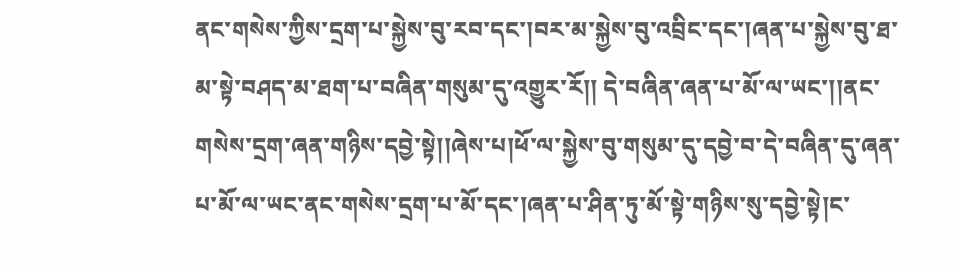ནང་གསེས་ཀྱིས་དྲག་པ་སྐྱེས་བུ་རབ་དང་།བར་མ་སྐྱེས་བུ་འབྲིང་དང་།ཞན་པ་སྐྱེས་བུ་ཐ་མ་སྟེ་བཤད་མ་ཐག་པ་བཞིན་གསུམ་དུ་འགྱུར་རོ།། དེ་བཞིན་ཞན་པ་མོ་ལ་ཡང་།།ནང་གསེས་དྲག་ཞན་གཉིས་དབྱེ་སྟེ།།ཞེས་པ།ཕོ་ལ་སྐྱེས་བུ་གསུམ་དུ་དབྱེ་བ་དེ་བཞིན་དུ་ཞན་པ་མོ་ལ་ཡང་ནང་གསེས་དྲག་པ་མོ་དང་།ཞན་པ་ཤིན་ཏུ་མོ་སྟེ་གཉིས་སུ་དབྱེ་སྟེ།ང་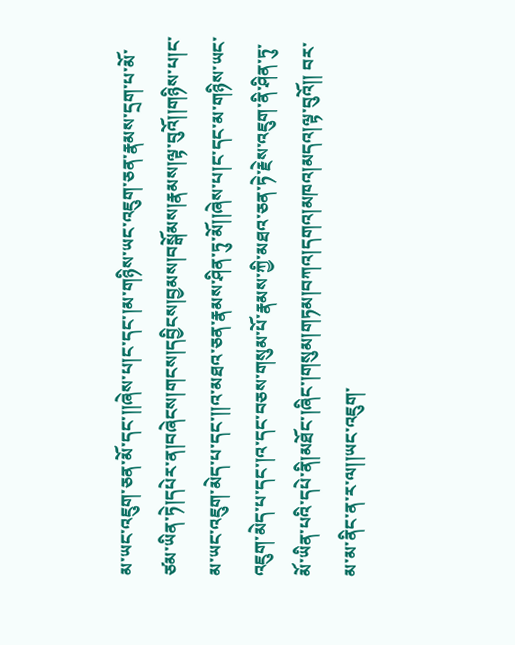མ་ཡང་འཇུག་ཅན་མོ་དང་།།ཞེས་པ།ང་དང་།མ་གཉིས་ཡང་འཇུག་ཅན་རྣམས་དྲག་པ་མོ་ཙམ་ཡིན་ཏེ།དཔེར་ན།བཞེངས།གངས།དབྱིངས།བྱམས།བསྒོམས།རྣམས།ལྟ་བུའོ།།གཉིས་པ།ང་མ་ཡང་འཇུག་མེད་པ་དང་།།འ་མཐའ་ཅན་རྣམས་ཤིན་ཏུ་མོ།།ཞེས་པ།ང་དང་མ་གཉིས་ཡང་འཇུག་མེད་པ་དང་།འ་དང་བཅས་གསུམ་པོ་རྣམས་ཀྱི་མཐའ་ཅན་ཏེ་རྗེས་འཇུག་ནི་ཤིན་ཏུ་མོ་ཡིན་པའི་དཔེ་ནི།མཐོང་།ཞིང་།གསུམ།གཏམ།བཀའ།དགའ།མཁའ།མདའ།ལྟ་བུའོ།། བར་མ་མ་ནིང་ན་ར་ལ།།ཡང་འཇུག་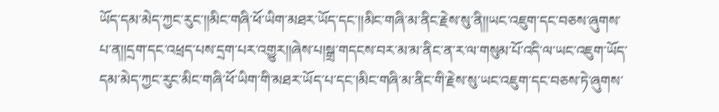ཡོད་དམ་མེད་ཀྱང་རུང་།།མིང་གཞི་ཕོ་ཡིག་མཐར་ཡོད་དང་།།མིང་གཞི་མ་ནིང་རྗེས་སུ་ནི།།ཡང་འཇུག་དང་བཅས་ཞུགས་པ་ན།།དྲག་དང་འཕྲད་པས་དྲག་པར་འགྱུར།།ཞེས་པ།སྒྲ་གདངས་བར་མ་མ་ནིང་ན་ར་ལ་གསུམ་པོ་འདི་ལ་ཡང་འཇུག་ཡོད་དམ་མེད་ཀྱང་རུང་མིང་གཞི་ཕོ་ཡིག་གི་མཐར་ཡོད་པ་དང་།མིང་གཞི་མ་ནིང་གི་རྗེས་སུ་ཡང་འཇུག་དང་བཅས་ཏེ་ཞུགས་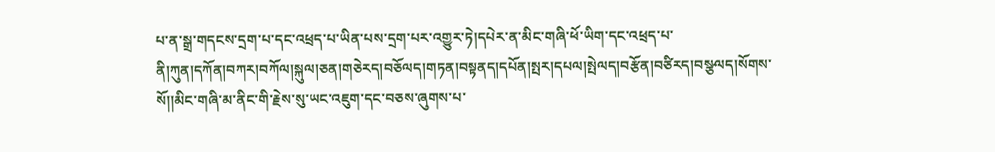པ་ན་སྒྲ་གདངས་དྲག་པ་དང་འཕྲད་པ་ཡིན་པས་དྲག་པར་འགྱུར་ཏེ།དཔེར་ན་མིང་གཞི་ཕོ་ཡིག་དང་འཕྲད་པ་ནི།ཀུན།དཀོན།བཀར།བཀོལ།སྐུལ།ཅན།གཅེརད།བཅོལད།གཏན།བསྟནད།དཔོན།སྤར།དཔལ།སྤེལད།བརྩོན།བཙིརད།བསྩལད།སོགས་སོ།།མིང་གཞི་མ་ནིང་གི་རྗེས་སུ་ཡང་འཇུག་དང་བཅས་ཞུགས་པ་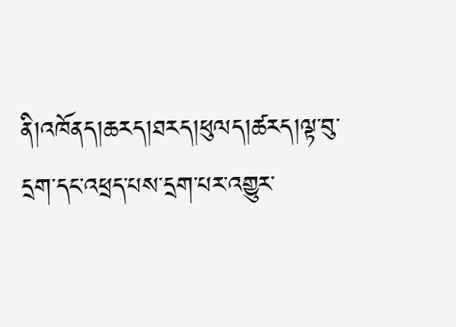ནི།འཁོནད།ཆརད།ཐརད།ཕུལད།ཚརད།ལྟ་བུ་དྲག་དང་འཕྲད་པས་དྲག་པར་འགྱུར་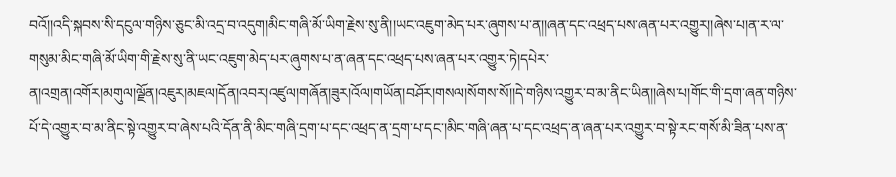བའོ།།འདི་སྐབས་སི་དངུལ་གཉིས་ཅུང་མི་འདྲ་བ་འདུག།མིང་གཞི་མོ་ཡིག་རྗེས་སུ་ནི།།ཡང་འཇུག་མེད་པར་ཞུགས་པ་ན།།ཞན་དང་འཕྲད་པས་ཞན་པར་འགྱུར།།ཞེས་པ།ན་ར་ལ་གསུམ་མིང་གཞི་མོ་ཡིག་གི་རྗེས་སུ་ནི་ཡང་འཇུག་མེད་པར་ཞུགས་པ་ན་ཞན་དང་འཕྲད་པས་ཞན་པར་འགྱུར་ཏེ།དཔེར་ན།འགྲན།འགོར།མགུལ།ལྗོན།འཇུར།མཇལ།དོན།འབར།འཛུལ།གཞོན།ཟུར།འོལ།གཡོན།བཤོར།གསལ།སོགས་སོ།།དེ་གཉིས་འགྱུར་བ་མ་ནིང་ཡིན།།ཞེས་པ།གོང་གི་དྲག་ཞན་གཉིས་པོ་དེ་འགྱུར་བ་མ་ནིང་སྟེ་འགྱུར་བ་ཞེས་པའི་དོན་ནི་མིང་གཞི་དྲག་པ་དང་འཕྲད་ན་དྲག་པ་དང་།མིང་གཞི་ཞན་པ་དང་འཕྲད་ན་ཞན་པར་འགྱུར་བ་སྟེ་རང་གསོ་མི་ཟིན་པས་ན་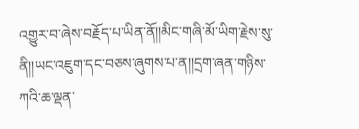འགྱུར་བ་ཞེས་བརྗོད་པ་ཡིན་ནོ།།མིང་གཞི་མོ་ཡིག་རྗེས་སུ་ནི།།ཡང་འཇུག་དང་བཅས་ཞུགས་པ་ན།།དྲག་ཞན་གཉིས་ཀའི་ཆ་ལྡན་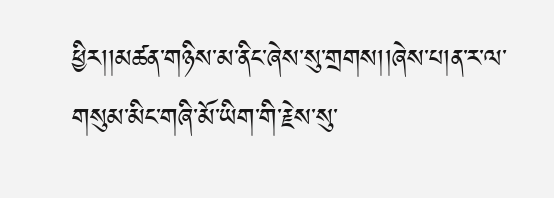ཕྱིར།།མཚན་གཉིས་མ་ནིང་ཞེས་སུ་གྲགས།།ཞེས་པ།ན་ར་ལ་གསུམ་མིང་གཞི་མོ་ཡིག་གི་རྗེས་སུ་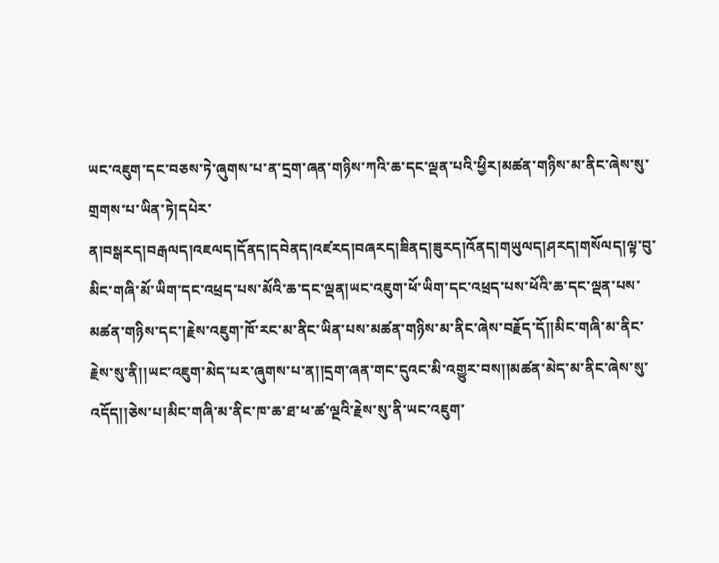ཡང་འཇུག་དང་བཅས་ཏེ་ཞུགས་པ་ན་དྲག་ཞན་གཉིས་ཀའི་ཆ་དང་ལྡན་པའི་ཕྱིར།མཚན་གཉིས་མ་ནིང་ཞེས་སུ་གྲགས་པ་ཡིན་ཏེ།དཔེར་ན།བསྒརད།བརྒལད།འཇལད།དོནད།དབེནད།འཛརད།བཞརད།ཟིནད།ཟུརད།འོནད།གཡུལད།ཤརད།གསོལད།ལྟ་བུ་མིང་གཞི་མོ་ཡིག་དང་འཕྲད་པས་མོའི་ཆ་དང་ལྡན།ཡང་འཇུག་ཕོ་ཡིག་དང་འཕྲད་པས་ཕོའི་ཆ་དང་ལྡན་པས་མཚན་གཉིས་དང་།རྗེས་འཇུག་ཁོ་རང་མ་ནིང་ཡིན་པས་མཚན་གཉིས་མ་ནིང་ཞེས་བརྗོད་དོ།།མིང་གཞི་མ་ནིང་རྗེས་སུ་ནི།།ཡང་འཇུག་མེད་པར་ཞུགས་པ་ན།།དྲག་ཞན་གང་དུའང་མི་འགྱུར་བས།།མཚན་མེད་མ་ནིང་ཞེས་སུ་འདོད།།ཅེས་པ།མིང་གཞི་མ་ནིང་ཁ་ཆ་ཐ་ཕ་ཚ་ལྔའི་རྗེས་སུ་ནི་ཡང་འཇུག་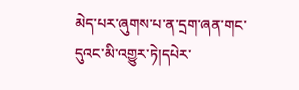མེད་པར་ཞུགས་པ་ན་དྲག་ཞན་གང་དུའང་མི་འགྱུར་ཏེ།དཔེར་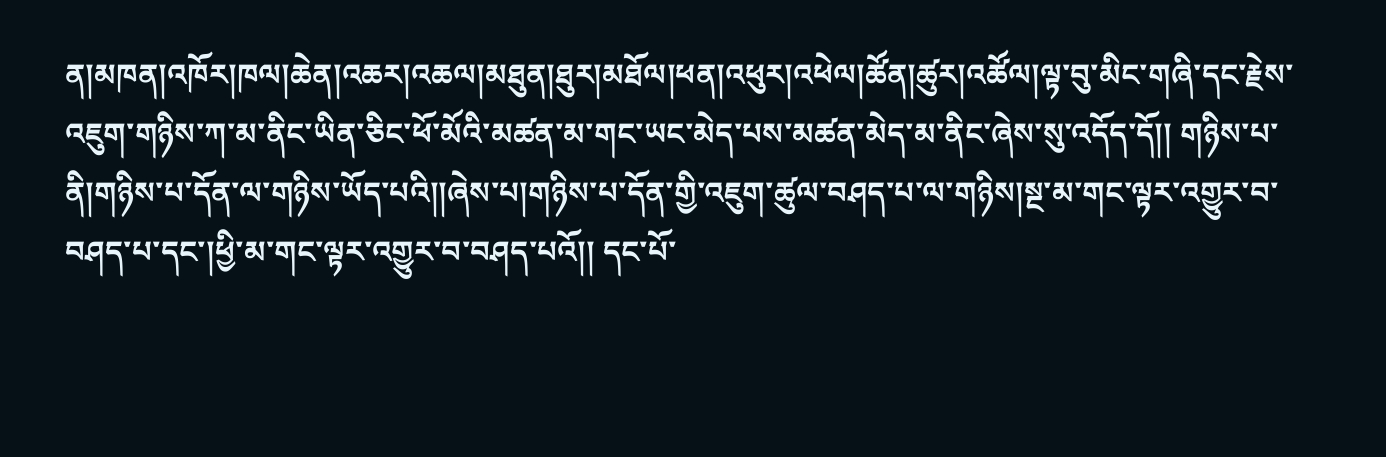ན།མཁན།འཁོར།ཁལ།ཆེན།འཆར།འཆལ།མཐུན།ཐུར།མཐོལ།ཕན།འཕུར།འཕེལ།ཚོན།ཚུར།འཚོལ།ལྟ་བུ་མིང་གཞི་དང་རྗེས་འཇུག་གཉིས་ཀ་མ་ནིང་ཡིན་ཅིང་ཕོ་མོའི་མཚན་མ་གང་ཡང་མེད་པས་མཚན་མེད་མ་ནིང་ཞེས་སུ་འདོད་དོ།། གཉིས་པ་ནི།གཉིས་པ་དོན་ལ་གཉིས་ཡོད་པའི།།ཞེས་པ།གཉིས་པ་དོན་གྱི་འཇུག་ཚུལ་བཤད་པ་ལ་གཉིས།སྔ་མ་གང་ལྟར་འགྱུར་བ་བཤད་པ་དང་།ཕྱི་མ་གང་ལྟར་འགྱུར་བ་བཤད་པའོ།། དང་པོ་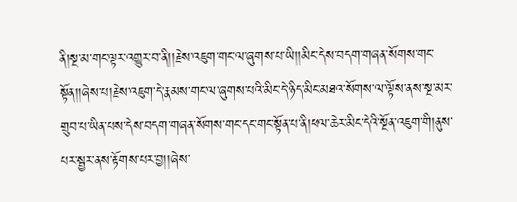ནི།སྔ་མ་གང་ལྟར་འགྱུར་བ་ནི།།རྗེས་འཇུག་གང་ལ་ཞུགས་པ་ཡི།།མིང་དེས་བདག་གཞན་སོགས་གང་སྟོན།།ཞེས་པ།རྗེས་འཇུག་དེ་རྣམས་གང་ལ་ཞུགས་པའི་མིང་དེ་ཉིད་མིང་མཐའ་སོགས་ལ་ལྟོས་ནས་སྔ་མར་གྲུབ་པ་ཡིན་པས་དེས་བདག་གཞན་སོགས་གང་དང་གང་སྟོན་པ་ནི།ཕལ་ཆེར་མིང་དེའི་སྔོན་འཇུག་གི།ནུས་པར་སྦྱར་ནས་རྟོགས་པར་བྱ།།ཞེས་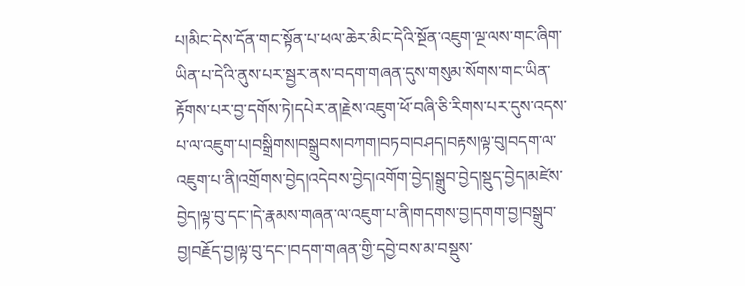པ།མིང་དེས་དོན་གང་སྟོན་པ་ཕལ་ཆེར་མིང་དེའི་སྔོན་འཇུག་ལྔ་ལས་གང་ཞིག་ཡིན་པ་དེའི་ནུས་པར་སྦྱར་ནས་བདག་གཞན་དུས་གསུམ་སོགས་གང་ཡིན་རྟོགས་པར་བྱ་དགོས་ཏེ།དཔེར་ན།རྗེས་འཇུག་ཕོ་བཞི་ཅི་རིགས་པར་དུས་འདས་པ་ལ་འཇུག་པ།བསྒྲིགས།བསྒྲུབས།བཀག།བཏབ།བཤད།བརྟས།ལྟ་བུ།བདག་ལ་འཇུག་པ་ནི།འགྲོགས་བྱེད།འདེབས་བྱེད།འགོག་བྱེད།སྒྲུབ་བྱེད།སྡུད་བྱེད།མཛེས་བྱེད།ལྟ་བུ་དང་།དེ་རྣམས་གཞན་ལ་འཇུག་པ་ནི།གདགས་བྱ།དགག་བྱ།བསྒྲུབ་བྱ།བརྗོད་བྱ།ལྟ་བུ་དང་།བདག་གཞན་གྱི་དབྱེ་བས་མ་བསྡུས་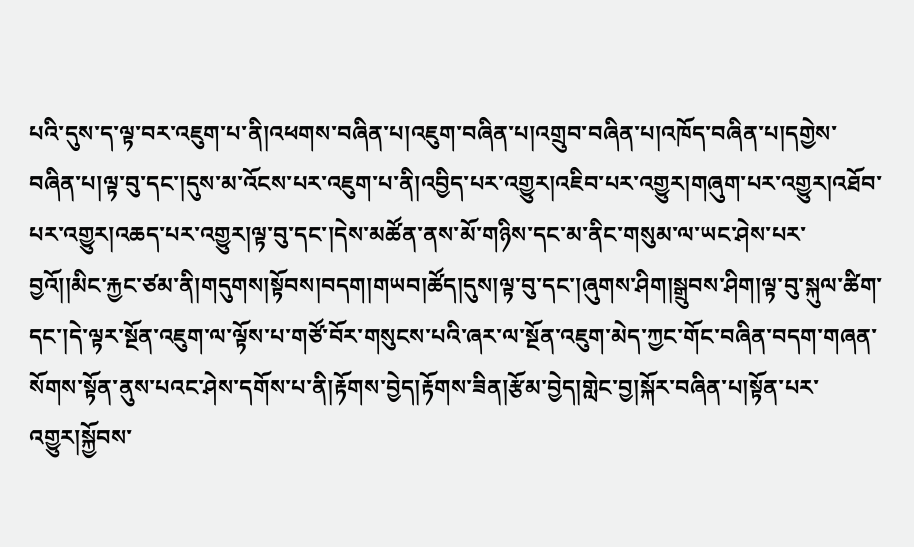པའི་དུས་ད་ལྟ་བར་འཇུག་པ་ནི།འཕགས་བཞིན་པ།འཇུག་བཞིན་པ།འགྲུབ་བཞིན་པ།འཁོད་བཞིན་པ།དགྱེས་བཞིན་པ།ལྟ་བུ་དང་།དུས་མ་འོངས་པར་འཇུག་པ་ནི།འབྱིད་པར་འགྱུར།འཇིབ་པར་འགྱུར།གཞུག་པར་འགྱུར།འཐོབ་པར་འགྱུར།འཆད་པར་འགྱུར།ལྟ་བུ་དང་།དེས་མཚོན་ནས་མོ་གཉིས་དང་མ་ནིང་གསུམ་ལ་ཡང་ཤེས་པར་བྱའོ།།མིང་རྐྱང་ཙམ་ནི།གདུགས།སྟོབས།བདག།གཡབ།ཚོད།དུས།ལྟ་བུ་དང་།ཞུགས་ཤིག།སྒྲུབས་ཤིག།ལྟ་བུ་སྐུལ་ཚིག་དང་།དེ་ལྟར་སྔོན་འཇུག་ལ་ལྟོས་པ་གཙོ་བོར་གསུངས་པའི་ཞར་ལ་སྔོན་འཇུག་མེད་ཀྱང་གོང་བཞིན་བདག་གཞན་སོགས་སྟོན་ནུས་པའང་ཤེས་དགོས་པ་ནི།རྟོགས་བྱེད།རྟོགས་ཟིན།རྩོམ་བྱེད།གླེང་བྱ།སྐོར་བཞིན་པ།སྟོན་པར་འགྱུར།སྐྱོབས་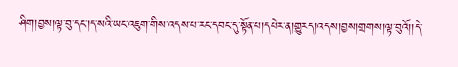ཤིག།བྱས།ལྟ་བུ་དང་།ད་སའི་ཡང་འཇུག་གིས་འདས་པ་རང་དབང་དུ་སྟོན་པ།དཔེར་ན།གྱུརད།འདས།བྱས།གྲགས།ལྟ་བུའོ།།དེ་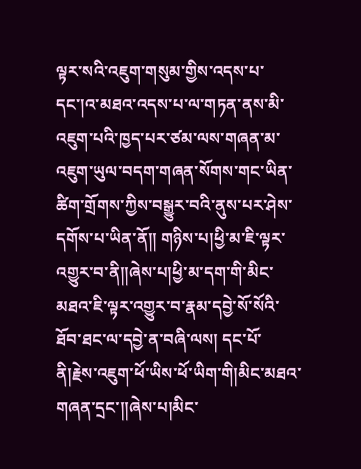ལྟར་སའི་འཇུག་གསུམ་གྱིས་འདས་པ་དང་།འ་མཐའ་འདས་པ་ལ་གཏན་ནས་མི་འཇུག་པའི་ཁྱད་པར་ཙམ་ལས་གཞན་མ་འཇུག་ཡུལ་བདག་གཞན་སོགས་གང་ཡིན་ཚིག་གྲོགས་ཀྱིས་བསྒྱུར་བའི་ནུས་པར་ཤེས་དགོས་པ་ཡིན་ནོ།། གཉིས་པ།ཕྱི་མ་ཇི་ལྟར་འགྱུར་བ་ནི།།ཞེས་པ།ཕྱི་མ་དག་གི་མིང་མཐའ་ཇི་ལྟར་འགྱུར་བ་རྣམ་དབྱེ་སོ་སོའི་ཐོབ་ཐང་ལ་དབྱེ་ན་བཞི་ལས། དང་པོ་ནི།རྗེས་འཇུག་ཕོ་ཡིས་ཕོ་ཡིག་གི།མིང་མཐའ་གཞན་དྲང་།།ཞེས་པ།མིང་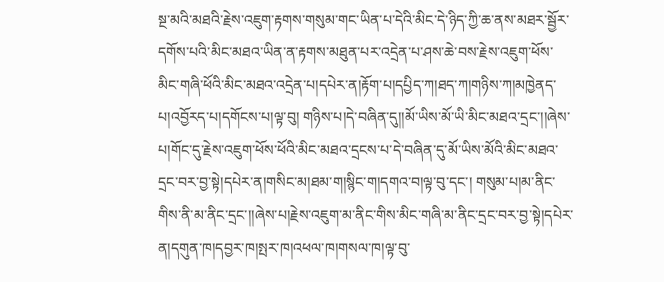སྔ་མའི་མཐའི་རྗེས་འཇུག་རྟགས་གསུམ་གང་ཡིན་པ་དེའི་མིང་དེ་ཉིད་ཀྱི་ཆ་ནས་མཐར་སྦྱོར་དགོས་པའི་མིང་མཐའ་ཡིན་ན་རྟགས་མཐུན་པར་འདྲེན་པ་ཤས་ཆེ་བས་རྗེས་འཇུག་ཕོས་མིང་གཞི་ཕོའི་མིང་མཐའ་འདྲེན་པ།དཔེར་ན།རྟོག་པ།དཔྱིད་ཀ།ཐད་ཀ།གཉིས་ཀ།མཁྱེནད་པ།འབྱོརད་པ།དགོངས་པ།ལྟ་བུ། གཉིས་པ།དེ་བཞིན་དུ།།མོ་ཡིས་མོ་ཡི་མིང་མཐའ་དྲང་།།ཞེས་པ།གོང་དུ་རྗེས་འཇུག་ཕོས་ཕོའི་མིང་མཐའ་དྲངས་པ་དེ་བཞིན་དུ་མོ་ཡིས་མོའི་མིང་མཐའ་དྲང་བར་བྱ་སྟེ།དཔེར་ན།གསིང་མ།ཐམ་ག།སྙིང་ག།དགའ་བ།ལྟ་བུ་དང་། གསུམ་པ།མ་ནིང་གིས་ནི་མ་ནིང་དྲང་།།ཞེས་པ།རྗེས་འཇུག་མ་ནིང་གིས་མིང་གཞི་མ་ནིང་དྲང་བར་བྱ་སྟེ།དཔེར་ན།དགུན་ཁ།དབྱར་ཁ།སྤར་ཁ།འཕལ་ཁ།གསལ་ཁ།ལྟ་བུ་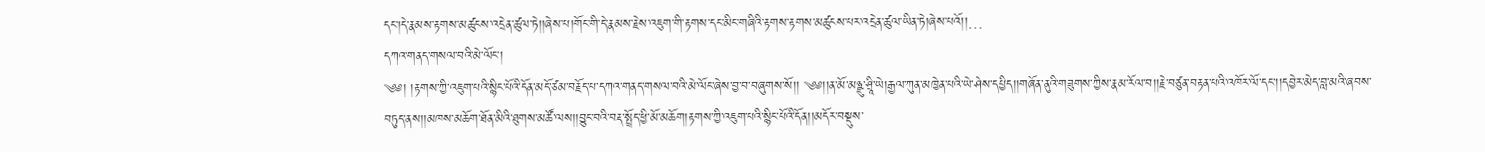དང་།དེ་རྣམས་རྟགས་མཚུངས་འདྲེན་ཚུལ་ཏེ།།ཞེས་པ།གོང་གི་དེ་རྣམས་རྗེས་འཇུག་གི་རྟགས་དང་མིང་གཞིའི་རྟགས་རྟགས་མཚུངས་པར་འདྲེན་ཚུལ་ཡིན་ཏེ།ཞེས་པའོ།།…
དཀའ་གནད་གསལ་བའི་མེ་ལོང་།
༄༅། །རྟགས་ཀྱི་འཇུག་པའི་སྙིང་པོའི་དོན་མདོ་ཙམ་བརྗོད་པ་དཀའ་གནད་གསལ་བའི་མེ་ལོང་ཞེས་བྱ་བ་བཞུགས་སོ།། ༄༅།།ན་མོ་མཉྫུ་ཤྲཱི་ཡེ།རྒྱལ་ཀུན་མཁྱེན་པའི་ཡེ་ཤེས་དཔྱིད།།གཞོན་ནུའི་གཟུགས་ཀྱིས་རྣམ་རོལ་བ།།རྗེ་བཙུན་བརྟན་པའི་འཁོར་ལོ་དང་།།དབྱེར་མེད་བླ་མའི་ཞབས་བཏུད་ནས།།མཁས་མཆོག་ཐོན་མིའི་ཐུགས་མཚོ་ལས།།བྱུང་བའི་བརྡ་སྤྲོད་ཕྱི་མོ་མཆོག།རྟགས་ཀྱི་འཇུག་པའི་སྙིང་པོའི་དོན།།མདོར་བསྡུས་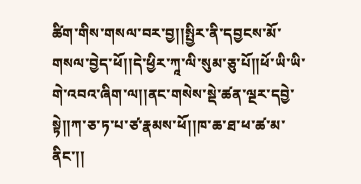ཚིག་གིས་གསལ་བར་བྱ།།སྤྱིར་ནི་དབྱངས་མོ་གསལ་བྱེད་ཕོ།།དེ་ཕྱིར་ཀཱ་ལི་སུམ་ཅུ་པོ།།ཕོ་ཡི་ཡི་གེ་འབའ་ཞིག་ལ།།ནང་གསེས་སྡེ་ཚན་ལྔར་དབྱེ་སྟེ།།ཀ་ཅ་ཏ་པ་ཙ་རྣམས་ཕོ།།ཁ་ཆ་ཐ་ཕ་ཚ་མ་ནིང་།།